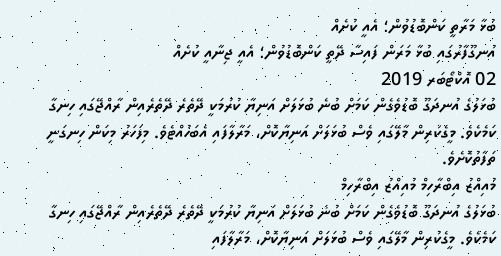ބުޅާ މަރާތީ ކަންބޮޑުވުން؛ އެއީ ކުށެއް
އުނގޫފާރުގައި ބުޅާ މަރަން ފައިސާ ދޭތީ ކަންބޮޑުވުން؛ އެއީ ޖިނާއީ ކުށެއް
02 އޮކްޓޯބަރ 2019
ބުޅަލުގެ އުނދަގޫ ބޮޑުވެގެން ކަމަށް ބުނެ ބުޅަލަށް އަނިޔާ ކުރުމަކީ ދޭތެރެ ދޭތެރެއިން ރާއްޖޭގައި ހިނގާ ކަމެކެވެ. މީގެކުރިން މާލޭގައި ވެސް ބުޅަލަށް އަނިޔާކޮށް، މަރާލާފައި އެބަހުއްޓެވެ. މިފަހަރު މިކަން ހިނގަނީ ތަފާތުކޮށެވެ.
މުއިއްޒު އިބްރާހިމް މުއިއްޒު އިބްރާހިމް
ބުޅަލުގެ އުނދަގޫ ބޮޑުވެގެން ކަމަށް ބުނެ ބުޅަލަށް އަނިޔާ ކުރުމަކީ ދޭތެރެ ދޭތެރެއިން ރާއްޖޭގައި ހިނގާ ކަމެކެވެ. މީގެކުރިން މާލޭގައި ވެސް ބުޅަލަށް އަނިޔާކޮށް، މަރާލާފައި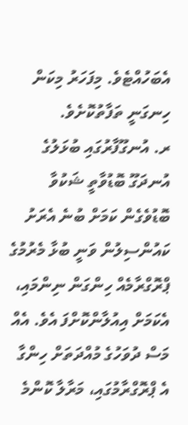އެބަހުއްޓެވެ. މިފަހަރު މިކަން ހިނގަނީ ތަފާތުކޮށެވެ.
ރ. އުނގޫފާރުގައި ބުޅަލުގެ އުނދަގޫ ބޮޑުވާތީ ޝަކުވާ ބޮޑުވެގެން ކަމަށް ބުނެ އެރަށު ކައުންސިލުން ވަނީ ބުޅާ މެރުމުގެ ޕްރޮގްރާމެއް ހިންގަން ނިންމައި، އެކަމަށް އިއުލާންކޮށްފަ އެވެ. އެއް މަސް ދުވަހުގެ މުއްދަތަށް ހިންގާ އެ ޕްރޮގްރާމުގައި، މަރާލާ ކޮންމެ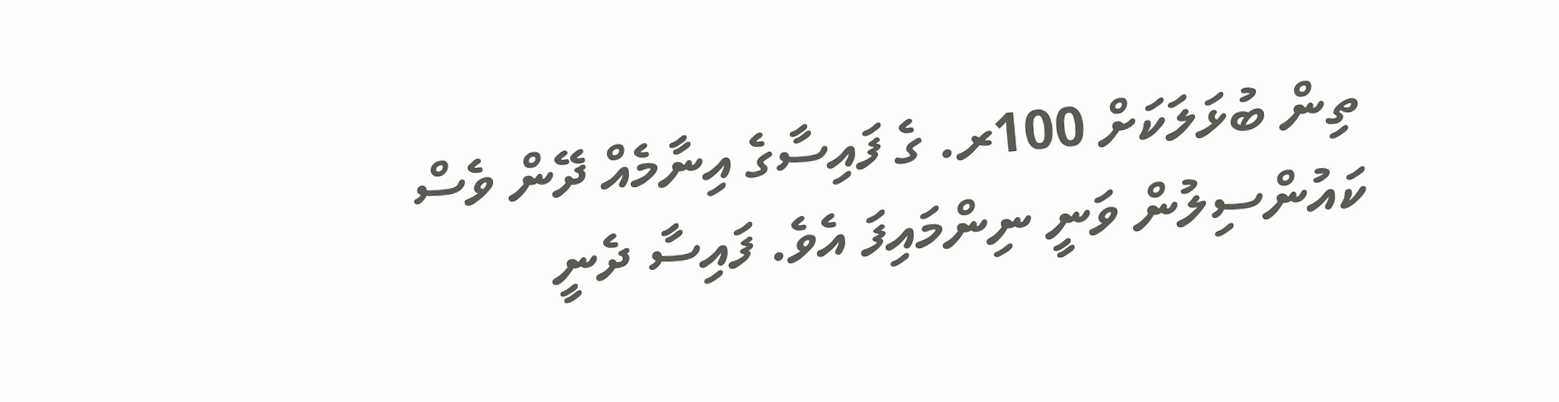ތިން ބުޅަލަކަށް 100ރ. ގެ ފައިސާގެ އިނާމެއް ދޭން ވެސް ކައުންސިލުން ވަނީ ނިންމައިފަ އެވެ. ފައިސާ ދެނީ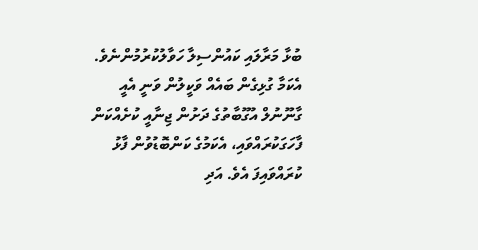ބުޅާ މަރާލައި ކައުންސިލާ ހަވާލުކުރުމުންނެވެ.
އެކަމާ ގުޅިގެން ބައެއް ވަކީލުން ވަނީ އެއީ ގާނޫނުލް އުގޫބާތުގެ ދަށުން ޖިނާއީ ކުށެއްކަން ފާހަގަކުރައްވައި، އެކަމުގެ ކަންބޮޑުވުން ފާޅު ކުރައްވައިފަ އެވެ. އަދި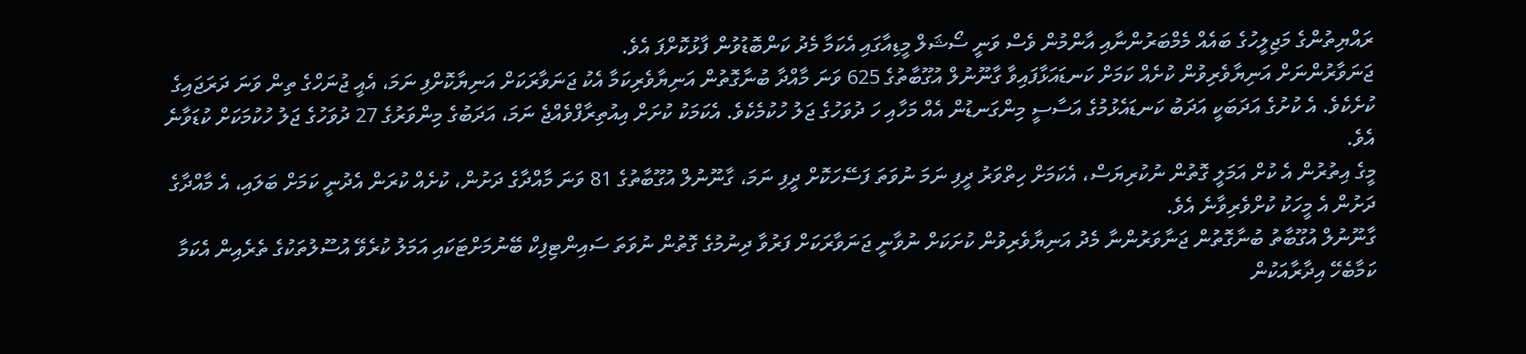ރައްޔިތުންގެ މަޖިލީހުގެ ބައެއް މެމްބަރުންނާއި އާންމުން ވެސް ވަނީ ސޯޝަލް މީޑިއާގައި އެކަމާ މެދު ކަންބޮޑުވުން ފާޅުކޮށްފަ އެވެ.
ޖަނަވާރުންނަށް އަނިޔާވެރިވުން ކުށެއް ކަމަށް ކަނޑައަޅާފައިވާ ގާނޫނުލް އުގޫބާތުގެ 625 ވަނަ މާއްދާ ބުނާގޮތުން އަނިޔާވެރިކަމާ އެކު ޖަނަވާރަކަށް އަނިޔާކޮށްފި ނަމަ، އެއީ ޖުނަހްގެ ތިން ވަނަ ދަރަޖައިގެ ކުށެކެވެ. އެ ކުށުގެ އަދަބަކީ އަދަބު ކަނޑައެޅުމުގެ އަސާސީ މިންގަނޑުން އެއް މަހާއި ހަ ދުވަހުގެ ޖަލު ހުކުމެކެވެ. އެކަމަކު ކުށަށް އިއުތިރާފްވެއްޖެ ނަމަ، އަދަބުގެ މިންވަރުގެ 27 ދުވަހުގެ ޖަލު ހުކުމަކަށް ކުޑަވާނެ އެވެ.
މީގެ އިތުރުން އެ ކުށް އަމަލީ ގޮތުން ނުކުރިޔަސް، އެކަމަށް ހިތްވަރު ދީފި ނަމަ ނުވަތަ ފަސޭހަކޮށް ދީފި ނަމަ، ގާނޫނުލް އުގޫބާތުގެ 81 ވަނަ މާއްދާގެ ދަށުން، ކުށެއް ކުރަން އެދުނީ ކަމަށް ބަލައި، އެ މާއްދާގެ ދަށުން އެ މީހަކު ކުށްވެރިވާނެ އެވެ.
ގާނޫނުލް އުގޫބާތު ބުނާގޮތުން ޖަނާވަރުންނާ މެދު އަނިޔާވެރިވުން ކުށަކަށް ނުވާނީ ޖަނަވާރަކަށް ފަރުވާ ދިނުމުގެ ގޮތުން ނުވަތަ ސައިންޓިފިކް ބޭނުމަށްޓަކައި އަމަލު ކުރެވޭ އުސޫލުތަކުގެ ތެރެއިން އެކަމާ ކަމާބެހޭ އިދާރާއަކުން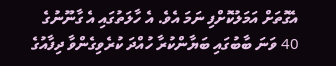އެގޮތަށް އަމަލުކޮށްފި ނަމަ އެވެ. އެ ހާލަތުގައި އެ ގާނޫނުގެ 40 ވަނަ ބާބުގައި ބަޔާންކުރާ ހުއްދަ ކުރެވިގެންވާ ދިފާއުގެ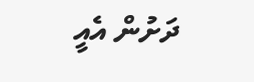ދަށުން އެއީ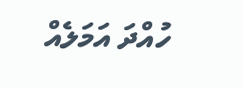ހުއްދަ އަމަލެއް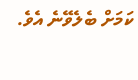ކަމަށް ބެލެވޭނެ އެވެ.